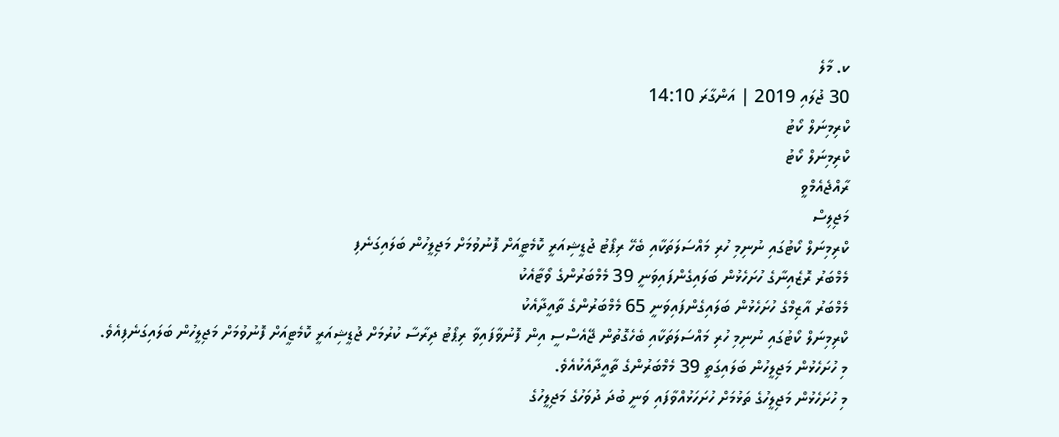ކ. މާލެ
30 ޖުލައި 2019 | އަންގާރަ 14:10
ކްރިމިނަލް ކޯޓު
ކްރިމިނަލް ކޯޓު
ރާއްޖެއެމްވީ
މަޖިލިސް
ކްރިމިނަލް ކޯޓުގައި ނުނިމި ހުރި މައްސަލަތަކާއި ބެހޭ ރިޕޯޓު ޖުޑީޝިއަރީ ކޮމެޓީއަށް ފޮނުވުމަށް މަޖިލީހުން ބަލައިގަނެފި
މެމްބަރު ރޮޒެއިނާގެ ހުށަހެޅުން ބަލައިގެންފައިވަނީ 39 މެމްބަރުންގެ ވޯޓާއެކު
މެމްބަރު އާޒިމްގެ ހުށަހެޅުން ބަލައިގެންފައިވަނީ 65 މެމްބަރުންގެ ތާއީދާއެކު
ކްރިމިނަލް ކޯޓުގައި ނުނިމި ހުރި މައްސަލަތަކާއި ބެހެގޮތުން ޖޭއެސްސީ އިން ފޮނުވާފައިވާ ރިޕޯޓު ދިރާސާ ކުރުމަށް ޖުޑީޝިއަރީ ކޮމެޓީއަށް ފޮނުވުމަށް މަޖިލީހުން ބަލައިގަނެފިއެވެ.
މި ހުށަހެޅުން މަޖިލީހުން ބަލައިގަތީ 39 މެމްބަރުންގެ ތާއީދާއެކުއެވެ.
މި ހުށަހެޅުން މަޖިލީހުގެ ތަޅުމަށް ހުށަހަޅުއްވާފައި ވަނީ ބުދަ ދުވަހުގެ މަޖިލީހުގެ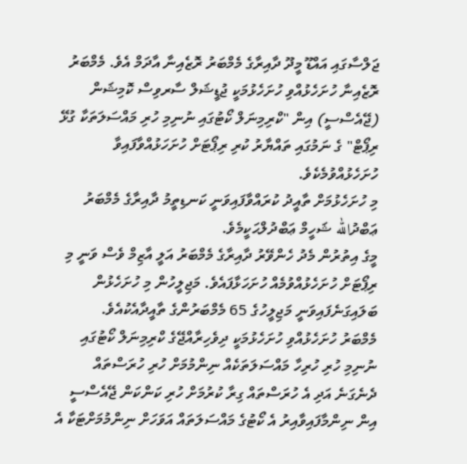ޖަލްސާގައި އައްޑޫ މީދޫ ދާއިރާގެ މެމްބަރު ރޮޒެއިނާ އާދަމް އެވެ. މެމްބަރު ރޮޒެއިނާ ހުށަހެޅުއްވި ހުށަހެޅުމަކީ ޖުޑީޝަލް ސާރވިސް ކޮމިޝަން (ޖޭއެސްސީ) އިން "ކްރިމިނަލް ކޯޓުގައި ނުނިމި ހުރި މައްސަލަތަކާ ގުޅޭ ރިޕޯޓް" ގެ ނަމުގައި ތައްޔާރު ކުރި ރިޕޯޓަށް ހުށަހަޅުއްވާފައިވާ ހުށަހެޅުއްވުމެކެވެ.
މި ހުށަހެޅުމަށް ތާއީދު ކުރައްވާފައިވަނީ ކަނޑިތީމު ދާއިރާގެ މެމްބަރު ޢަބްދުالله ޝަހީމް ޢަބްދުލްޙަކީމެވެ.
މީގެ އިތުރުން މެދު ހެންވޭރު ދާއިރާގެ މެމްބަރު އަލީ އާޒިމް ވެސް ވަނީ މި ރިޕޯޓަށް ހުށަހެޅުއްވުމެއް ހުށަހަޅާފައެވެ. މަޖިލީހުން މި ހުށަހެޅުން ބަލައިގަނެފައިވަނީ މަޖިލީހުގެ 65 މެމްބަރުންގެ ތާއީދާއެކުއެވެ.
މެމްބަރު ހުށަހެޅުއްވި ހުށަހެޅުމަކީ ދިވެހިރާއްޖޭގެ ކްރިމިނަލް ކޯޓުގައި ނުނިމި ހުރި ހުރިހާ މައްސަލަތަކެއް ނިންމުމަށް ހުރި ހުރަސްތައް ދެނެގަނެ އަދި އެ ހުރަސްތައް ގިރާ ކުރުމަށް ހުރި ކަންކަން ޖޭއެސްސީ އިން ނިންމާފައިވާއިރު އެ ކޯޓުގެ މައްސަލަތައް އަވަހަށް ނިންމުމަށްޓަކާ އެ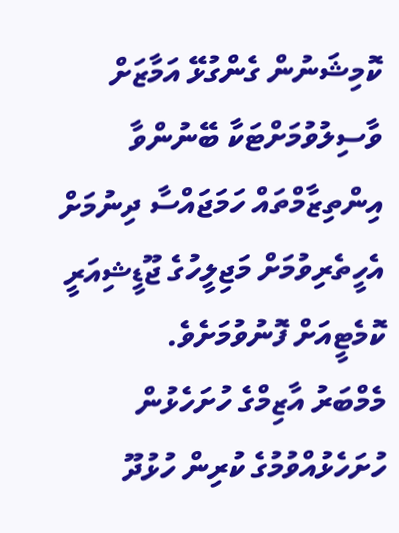ކޮމިޝަނުން ގެންގުޅޭ އަމާޒަށް ވާސިލުވުމަށްޓަކާ ބޭނުންވާ އިންތިޒާމްތައް ހަމަޖައްސާ ދިނުމަށް އެހީތެރިވުމަށް މަޖިލީހުގެ ޖޫޑީޝިއަރީ ކޮމެޓީއަށް ފޮނުވުމަށެވެ.
މެމްބަރު އާޒިމްގެ ހުށަހެޅުން ހުށަހެޅުއްވުމުގެ ކުރިން ހުޅުދޫ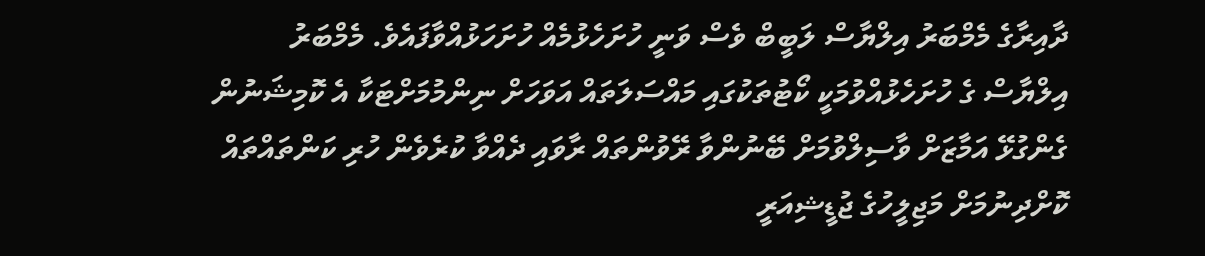ދާއިރާގެ މެމްބަރު އިލްޔާސް ލަބީބް ވެސް ވަނީ ހުށަހެޅުމެއް ހުށަހަޅުއްވާފައެވެ. މެމްބަރު އިލްޔާސް ގެ ހުށަހެޅުއްވުމަކީ ކޯޓުތަކުގައި މައްސަލަތައް އަވަހަށް ނިންމުމަށްޓަކާ އެ ކޮމިޝަނުން ގެންގުޅޭ އަމާޒަށް ވާސިލްވުމަށް ބޭނުންވާ ރޭވުންތައް ރާވައި ދެއްވާ ކުރެވެން ހުރި ކަންތައްތައް ކޮށްދިނުމަށް މަޖިލީހުގެ ޖުޑީޝިއަރީ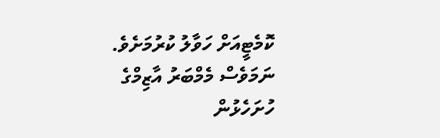ކޮމެޓީއަށް ހަވާލު ކުރުމަށެވެ.
ނަމަވެސް މެމްބަރު އާޒިމްގެ ހުށަހެޅުން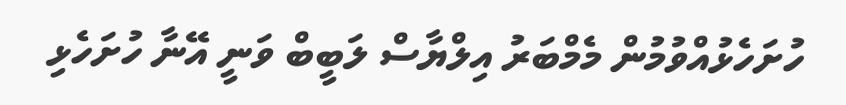ހުށަހެޅުއްވުމުން މެމްބަރު އިލްޔާސް ލަބީބް ވަނީ އޭނާ ހުށަހެޅި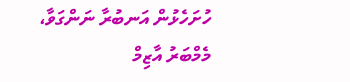ހުށަހެޅުން އަނބުރާ ނަންގަވާ، މެމްބަރު އާޒިމް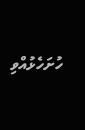ހުށަހެޅުއްވި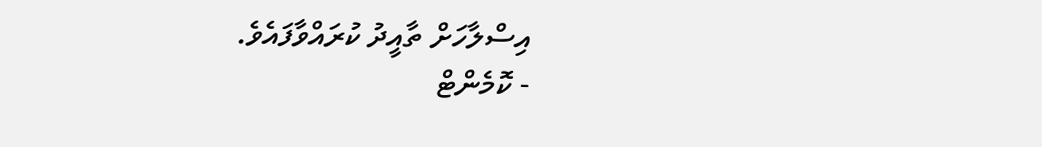އިސްލާހަށް ތާއީދު ކުރައްވާފައެވެ.
- ކޮމެންޓް